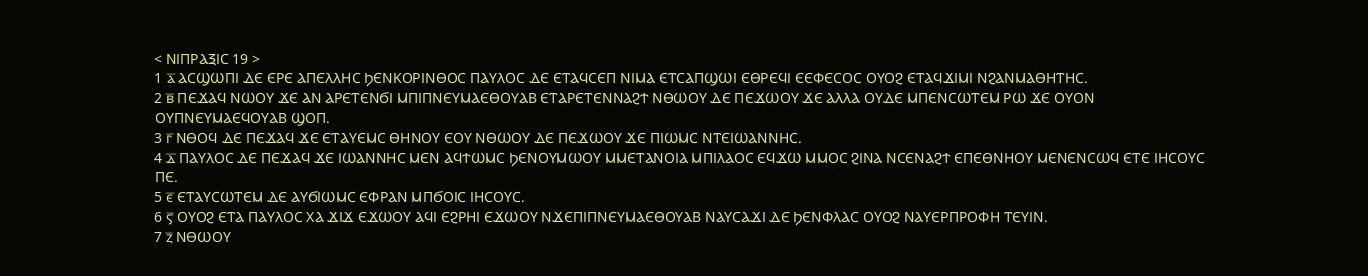< ⲚⲒⲠⲢⲀⲜⲒⲤ 19 >
1 ⲁ̅ ⲀⲤϢⲰⲠⲒ ⲆⲈ ⲈⲢⲈ ⲀⲠⲈⲖⲖⲎⲤ ϦⲈⲚⲔⲞⲢⲒⲚⲐⲞⲤ ⲠⲀⲨⲖⲞⲤ ⲆⲈ ⲈⲦⲀϤⲤⲈⲠ ⲚⲒⲘⲀ ⲈⲦⲤⲀⲠϢⲰⲒ ⲈⲐⲢⲈϤⲒ ⲈⲈⲪⲈⲤⲞⲤ ⲞⲨⲞϨ ⲈⲦⲀϤϪⲒⲘⲒ ⲚϨⲀⲚⲘⲀⲐⲎⲦⲎⲤ.
2 ⲃ̅ ⲠⲈϪⲀϤ ⲚⲰⲞⲨ ϪⲈ ⲀⲚ ⲀⲢⲈⲦⲈⲚϬⲒ ⲘⲠⲒⲠⲚⲈⲨⲘⲀⲈⲐⲞⲨⲀⲂ ⲈⲦⲀⲢⲈⲦⲈⲚⲚⲀϨϮ ⲚⲐⲰⲞⲨ ⲆⲈ ⲠⲈϪⲰⲞⲨ ϪⲈ ⲀⲖⲖⲀ ⲞⲨⲆⲈ ⲘⲠⲈⲚⲤⲰⲦⲈⲘ ⲢⲰ ϪⲈ ⲞⲨⲞⲚ ⲞⲨⲠⲚⲈⲨⲘⲀⲈϤⲞⲨⲀⲂ ϢⲞⲠ.
3 ⲅ̅ ⲚⲐⲞϤ ⲆⲈ ⲠⲈϪⲀϤ ϪⲈ ⲈⲦⲀⲨⲈⲘⲤ ⲐⲎⲚⲞⲨ ⲈⲞⲨ ⲚⲐⲰⲞⲨ ⲆⲈ ⲠⲈϪⲰⲞⲨ ϪⲈ ⲠⲒⲰⲘⲤ ⲚⲦⲈⲒⲰⲀⲚⲚⲎⲤ.
4 ⲇ̅ ⲠⲀⲨⲖⲞⲤ ⲆⲈ ⲠⲈϪⲀϤ ϪⲈ ⲒⲰⲀⲚⲚⲎⲤ ⲘⲈⲚ ⲀϤϮⲰⲘⲤ ϦⲈⲚⲞⲨⲘⲰⲞⲨ ⲘⲘⲈⲦⲀⲚⲞⲒⲀ ⲘⲠⲒⲖⲀⲞⲤ ⲈϤϪⲰ ⲘⲘⲞⲤ ϨⲒⲚⲀ ⲚⲤⲈⲚⲀϨϮ ⲈⲠⲈⲐⲚⲎⲞⲨ ⲘⲈⲚⲈⲚⲤⲰϤ ⲈⲦⲈ ⲒⲎⲤⲞⲨⲤ ⲠⲈ.
5 ⲉ̅ ⲈⲦⲀⲨⲤⲰⲦⲈⲘ ⲆⲈ ⲀⲨϬⲒⲰⲘⲤ ⲈⲪⲢⲀⲚ ⲘⲠϬⲞⲒⲤ ⲒⲎⲤⲞⲨⲤ.
6 ⲋ̅ ⲞⲨⲞϨ ⲈⲦⲀ ⲠⲀⲨⲖⲞⲤ ⲬⲀ ϪⲒϪ ⲈϪⲰⲞⲨ ⲀϤⲒ ⲈϨⲢⲎⲒ ⲈϪⲰⲞⲨ ⲚϪⲈⲠⲒⲠⲚⲈⲨⲘⲀⲈⲐⲞⲨⲀⲂ ⲚⲀⲨⲤⲀϪⲒ ⲆⲈ ϦⲈⲚⲪⲖⲀⲤ ⲞⲨⲞϨ ⲚⲀⲨⲈⲢⲠⲢⲞⲪⲎ ⲦⲈⲨⲒⲚ.
7 ⲍ̅ ⲚⲐⲰⲞⲨ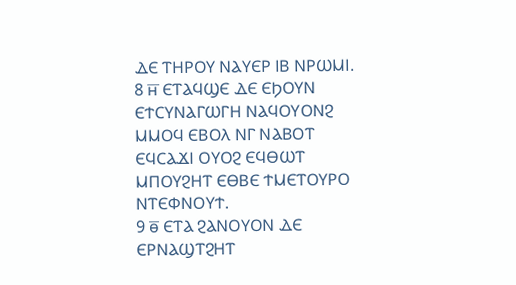ⲆⲈ ⲦⲎⲢⲞⲨ ⲚⲀⲨⲈⲢ ⲒⲂ ⲚⲢⲰⲘⲒ.
8 ⲏ̅ ⲈⲦⲀϤϢⲈ ⲆⲈ ⲈϦⲞⲨⲚ ⲈϮⲤⲨⲚⲀⲄⲰⲄⲎ ⲚⲀϤⲞⲨⲞⲚϨ ⲘⲘⲞϤ ⲈⲂⲞⲖ ⲚⲄ ⲚⲀⲂⲞⲦ ⲈϤⲤⲀϪⲒ ⲞⲨⲞϨ ⲈϤⲐⲰⲦ ⲘⲠⲞⲨϨⲎⲦ ⲈⲐⲂⲈ ϮⲘⲈⲦⲞⲨⲢⲞ ⲚⲦⲈⲪⲚⲞⲨϮ.
9 ⲑ̅ ⲈⲦⲀ ϨⲀⲚⲞⲨⲞⲚ ⲆⲈ ⲈⲢⲚⲀϢⲦϨⲎⲦ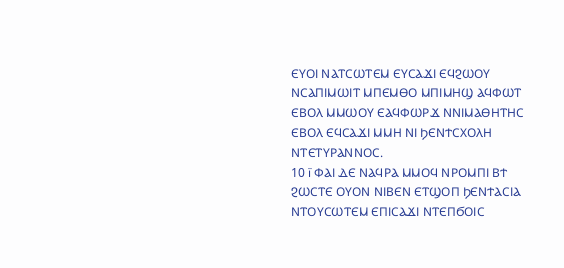ⲈⲨⲞⲒ ⲚⲀⲦⲤⲰⲦⲈⲘ ⲈⲨⲤⲀϪⲒ ⲈϤϨⲰⲞⲨ ⲚⲤⲀⲠⲒⲘⲰⲒⲦ ⲘⲠⲈⲘⲐⲞ ⲘⲠⲒⲘⲎϢ ⲀϤⲪⲰⲦ ⲈⲂⲞⲖ ⲘⲘⲰⲞⲨ ⲈⲀϤⲪⲰⲢϪ ⲚⲚⲒⲘⲀⲐⲎⲦⲎⲤ ⲈⲂⲞⲖ ⲈϤⲤⲀϪⲒ ⲘⲘⲎ ⲚⲒ ϦⲈⲚϮⲤⲬⲞⲖⲎ ⲚⲦⲈⲦⲨⲢⲀⲚⲚⲞⲤ.
10 ⲓ̅ ⲪⲀⲒ ⲆⲈ ⲚⲀϤⲢⲀ ⲘⲘⲞϤ ⲚⲢⲞⲘⲠⲒ ⲂϮ ϨⲰⲤⲦⲈ ⲞⲨⲞⲚ ⲚⲒⲂⲈⲚ ⲈⲦϢⲞⲠ ϦⲈⲚϮⲀⲤⲒⲀ ⲚⲦⲞⲨⲤⲰⲦⲈⲘ ⲈⲠⲒⲤⲀϪⲒ ⲚⲦⲈⲠϬⲞⲒⲤ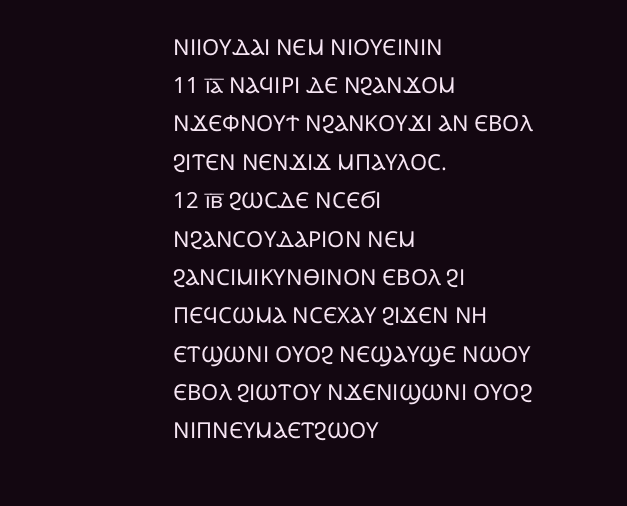ⲚⲒⲒⲞⲨⲆⲀⲒ ⲚⲈⲘ ⲚⲒⲞⲨⲈⲒⲚⲒⲚ
11 ⲓ̅ⲁ̅ ⲚⲀϤⲒⲢⲒ ⲆⲈ ⲚϨⲀⲚϪⲞⲘ ⲚϪⲈⲪⲚⲞⲨϮ ⲚϨⲀⲚⲔⲞⲨϪⲒ ⲀⲚ ⲈⲂⲞⲖ ϨⲒⲦⲈⲚ ⲚⲈⲚϪⲒϪ ⲘⲠⲀⲨⲖⲞⲤ.
12 ⲓ̅ⲃ̅ ϨⲰⲤⲆⲈ ⲚⲤⲈϬⲒ ⲚϨⲀⲚⲤⲞⲨⲆⲀⲢⲒⲞⲚ ⲚⲈⲘ ϨⲀⲚⲤⲒⲘⲒⲔⲨⲚⲐⲒⲚⲞⲚ ⲈⲂⲞⲖ ϨⲒ ⲠⲈϤⲤⲰⲘⲀ ⲚⲤⲈⲬⲀⲨ ϨⲒϪⲈⲚ ⲚⲎ ⲈⲦϢⲰⲚⲒ ⲞⲨⲞϨ ⲚⲈϢⲀⲨϢⲈ ⲚⲰⲞⲨ ⲈⲂⲞⲖ ϨⲒⲰⲦⲞⲨ ⲚϪⲈⲚⲒϢⲰⲚⲒ ⲞⲨⲞϨ ⲚⲒⲠⲚⲈⲨⲘⲀⲈⲦϨⲰⲞⲨ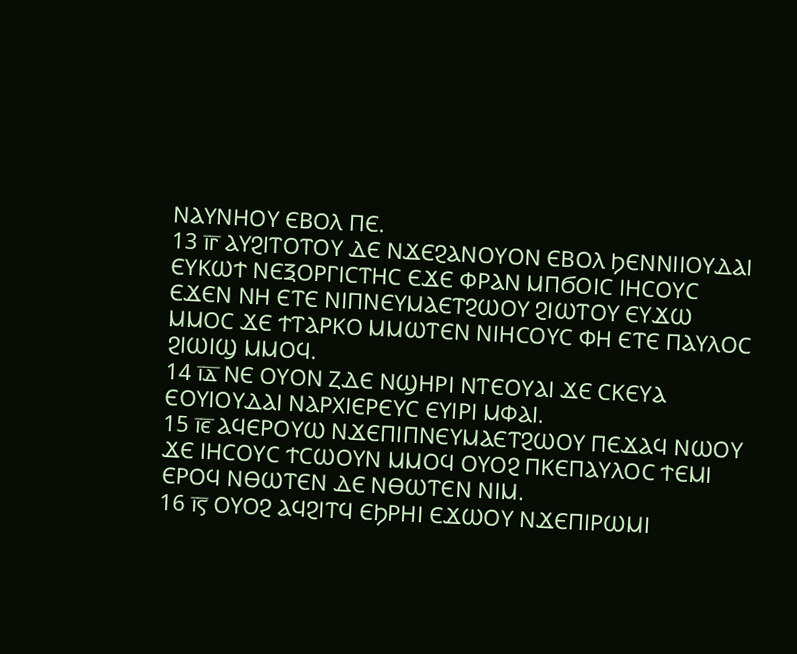ⲚⲀⲨⲚⲎⲞⲨ ⲈⲂⲞⲖ ⲠⲈ.
13 ⲓ̅ⲅ̅ ⲀⲨϨⲒⲦⲞⲦⲞⲨ ⲆⲈ ⲚϪⲈϨⲀⲚⲞⲨⲞⲚ ⲈⲂⲞⲖ ϦⲈⲚⲚⲒⲒⲞⲨⲆⲀⲒ ⲈⲨⲔⲰϮ ⲚⲈⲜⲞⲢⲄⲒⲤⲦⲎⲤ ⲈϪⲈ ⲪⲢⲀⲚ ⲘⲠϬⲞⲒⲤ ⲒⲎⲤⲞⲨⲤ ⲈϪⲈⲚ ⲚⲎ ⲈⲦⲈ ⲚⲒⲠⲚⲈⲨⲘⲀⲈⲦϨⲰⲞⲨ ϨⲒⲰⲦⲞⲨ ⲈⲨϪⲰ ⲘⲘⲞⲤ ϪⲈ ϮⲦⲀⲢⲔⲞ ⲘⲘⲰⲦⲈⲚ ⲚⲒⲎⲤⲞⲨⲤ ⲪⲎ ⲈⲦⲈ ⲠⲀⲨⲖⲞⲤ ϨⲒⲰⲒϢ ⲘⲘⲞϤ.
14 ⲓ̅ⲇ̅ ⲚⲈ ⲞⲨⲞⲚ ⲌⲆⲈ ⲚϢⲎⲢⲒ ⲚⲦⲈⲞⲨⲀⲒ ϪⲈ ⲤⲔⲈⲨⲀ ⲈⲞⲨⲒⲞⲨⲆⲀⲒ ⲚⲀⲢⲬⲒⲈⲢⲈⲨⲤ ⲈⲨⲒⲢⲒ ⲘⲪⲀⲒ.
15 ⲓ̅ⲉ̅ ⲀϤⲈⲢⲞⲨⲰ ⲚϪⲈⲠⲒⲠⲚⲈⲨⲘⲀⲈⲦϨⲰⲞⲨ ⲠⲈϪⲀϤ ⲚⲰⲞⲨ ϪⲈ ⲒⲎⲤⲞⲨⲤ ϮⲤⲰⲞⲨⲚ ⲘⲘⲞϤ ⲞⲨⲞϨ ⲠⲔⲈⲠⲀⲨⲖⲞⲤ ϮⲈⲘⲒ ⲈⲢⲞϤ ⲚⲐⲰⲦⲈⲚ ⲆⲈ ⲚⲐⲰⲦⲈⲚ ⲚⲒⲘ.
16 ⲓ̅ⲋ̅ ⲞⲨⲞϨ ⲀϤϨⲒⲦϤ ⲈϦⲢⲎⲒ ⲈϪⲰⲞⲨ ⲚϪⲈⲠⲒⲢⲰⲘⲒ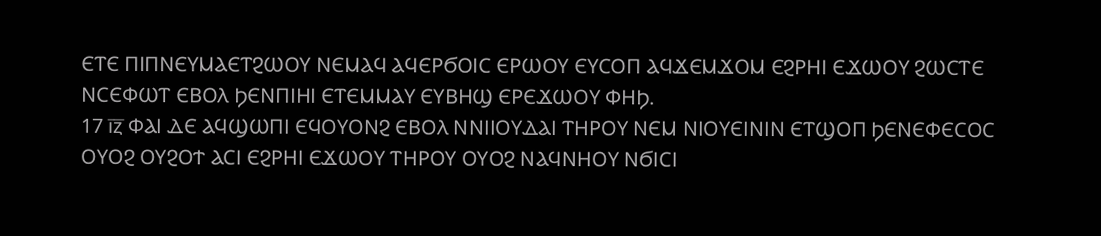ⲈⲦⲈ ⲠⲒⲠⲚⲈⲨⲘⲀⲈⲦϨⲰⲞⲨ ⲚⲈⲘⲀϤ ⲀϤⲈⲢϬⲞⲒⲤ ⲈⲢⲰⲞⲨ ⲈⲨⲤⲞⲠ ⲀϤϪⲈⲘϪⲞⲘ ⲈϨⲢⲎⲒ ⲈϪⲰⲞⲨ ϨⲰⲤⲦⲈ ⲚⲤⲈⲪⲰⲦ ⲈⲂⲞⲖ ϦⲈⲚⲠⲒⲎⲒ ⲈⲦⲈⲘⲘⲀⲨ ⲈⲨⲂⲎϢ ⲈⲢⲈϪⲰⲞⲨ ⲪⲎϦ.
17 ⲓ̅ⲍ̅ ⲪⲀⲒ ⲆⲈ ⲀϤϢⲰⲠⲒ ⲈϤⲞⲨⲞⲚϨ ⲈⲂⲞⲖ ⲚⲚⲒⲒⲞⲨⲆⲀⲒ ⲦⲎⲢⲞⲨ ⲚⲈⲘ ⲚⲒⲞⲨⲈⲒⲚⲒⲚ ⲈⲦϢⲞⲠ ϦⲈⲚⲈⲪⲈⲤⲞⲤ ⲞⲨⲞϨ ⲞⲨϨⲞϮ ⲀⲤⲒ ⲈϨⲢⲎⲒ ⲈϪⲰⲞⲨ ⲦⲎⲢⲞⲨ ⲞⲨⲞϨ ⲚⲀϤⲚⲎⲞⲨ ⲚϬⲒⲤⲒ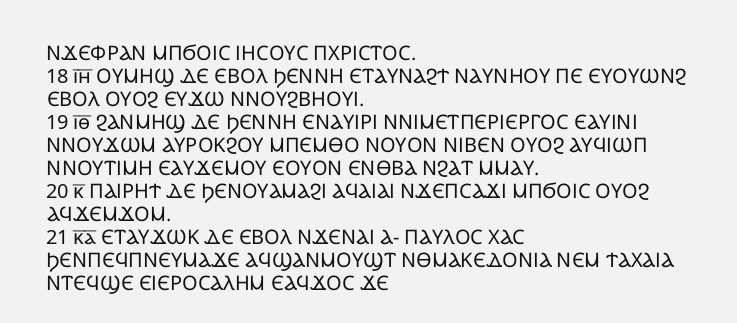ⲚϪⲈⲪⲢⲀⲚ ⲘⲠϬⲞⲒⲤ ⲒⲎⲤⲞⲨⲤ ⲠⲬⲢⲒⲤⲦⲞⲤ.
18 ⲓ̅ⲏ̅ ⲞⲨⲘⲎϢ ⲆⲈ ⲈⲂⲞⲖ ϦⲈⲚⲚⲎ ⲈⲦⲀⲨⲚⲀϨϮ ⲚⲀⲨⲚⲎⲞⲨ ⲠⲈ ⲈⲨⲞⲨⲰⲚϨ ⲈⲂⲞⲖ ⲞⲨⲞϨ ⲈⲨϪⲰ ⲚⲚⲞⲨϨⲂⲎⲞⲨⲒ.
19 ⲓ̅ⲑ̅ ϨⲀⲚⲘⲎϢ ⲆⲈ ϦⲈⲚⲚⲎ ⲈⲚⲀⲨⲒⲢⲒ ⲚⲚⲒⲘⲈⲦⲠⲈⲢⲒⲈⲢⲄⲞⲤ ⲈⲀⲨⲒⲚⲒ ⲚⲚⲞⲨϪⲰⲘ ⲀⲨⲢⲞⲔϨⲞⲨ ⲘⲠⲈⲘⲐⲞ ⲚⲞⲨⲞⲚ ⲚⲒⲂⲈⲚ ⲞⲨⲞϨ ⲀⲨϤⲒⲰⲠ ⲚⲚⲞⲨⲦⲒⲘⲎ ⲈⲀⲨϪⲈⲘⲞⲨ ⲈⲞⲨⲞⲚ ⲈⲚⲐⲂⲀ ⲚϨⲀⲦ ⲘⲘⲀⲨ.
20 ⲕ̅ ⲠⲀⲒⲢⲎϮ ⲆⲈ ϦⲈⲚⲞⲨⲀⲘⲀϨⲒ ⲀϤⲀⲒⲀⲒ ⲚϪⲈⲠⲤⲀϪⲒ ⲘⲠϬⲞⲒⲤ ⲞⲨⲞϨ ⲀϤϪⲈⲘϪⲞⲘ.
21 ⲕ̅ⲁ̅ ⲈⲦⲀⲨϪⲰⲔ ⲆⲈ ⲈⲂⲞⲖ ⲚϪⲈⲚⲀⲒ Ⲁ- ⲠⲀⲨⲖⲞⲤ ⲬⲀⲤ ϦⲈⲚⲠⲈϤⲠⲚⲈⲨⲘⲀϪⲈ ⲀϤϢⲀⲚⲘⲞⲨϢⲦ ⲚⲐⲘⲀⲔⲈⲆⲞⲚⲒⲀ ⲚⲈⲘ ϮⲀⲬⲀⲒⲀ ⲚⲦⲈϤϢⲈ ⲈⲒⲈⲢⲞⲤⲀⲖⲎⲘ ⲈⲀϤϪⲞⲤ ϪⲈ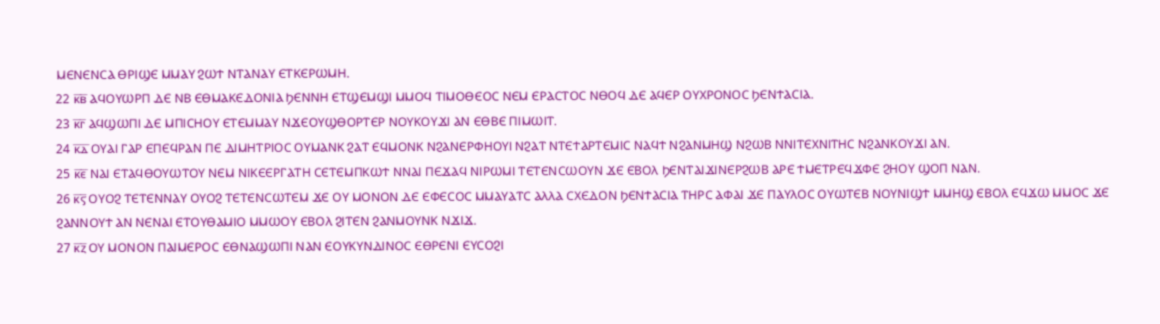ⲘⲈⲚⲈⲚⲤⲀ ⲐⲢⲒϢⲈ ⲘⲘⲀⲨ ϨⲰϮ ⲚⲦⲀⲚⲀⲨ ⲈⲦⲔⲈⲢⲰⲘⲎ.
22 ⲕ̅ⲃ̅ ⲀϤⲞⲨⲰⲢⲠ ⲆⲈ ⲚⲂ ⲈⲐⲘⲀⲔⲈⲆⲞⲚⲒⲀ ϦⲈⲚⲚⲎ ⲈⲦϢⲈⲘϢⲒ ⲘⲘⲞϤ ⲦⲒⲘⲞⲐⲈⲞⲤ ⲚⲈⲘ ⲈⲢⲀⲤⲦⲞⲤ ⲚⲐⲞϤ ⲆⲈ ⲀϤⲈⲢ ⲞⲨⲬⲢⲞⲚⲞⲤ ϦⲈⲚϮⲀⲤⲒⲀ.
23 ⲕ̅ⲅ̅ ⲀϤϢⲰⲠⲒ ⲆⲈ ⲘⲠⲒⲤⲎⲞⲨ ⲈⲦⲈⲘⲘⲀⲨ ⲚϪⲈⲞⲨϢⲐⲞⲢⲦⲈⲢ ⲚⲞⲨⲔⲞⲨϪⲒ ⲀⲚ ⲈⲐⲂⲈ ⲠⲒⲘⲰⲒⲦ.
24 ⲕ̅ⲇ̅ ⲞⲨⲀⲒ ⲄⲀⲢ ⲈⲠⲈϤⲢⲀⲚ ⲠⲈ ⲆⲒⲘⲎⲦⲢⲒⲞⲤ ⲞⲨⲘⲀⲚⲔ ϨⲀⲦ ⲈϤⲘⲞⲚⲔ ⲚϨⲀⲚⲈⲢⲪⲎⲞⲨⲒ ⲚϨⲀⲦ ⲚⲦⲈϮⲀⲢⲦⲈⲘⲒⲤ ⲚⲀϤϮ ⲚϨⲀⲚⲘⲎϢ ⲚϨⲰⲂ ⲚⲚⲒⲦⲈⲬⲚⲒⲦⲎⲤ ⲚϨⲀⲚⲔⲞⲨϪⲒ ⲀⲚ.
25 ⲕ̅ⲉ̅ ⲚⲀⲒ ⲈⲦⲀϤⲐⲞⲨⲰⲦⲞⲨ ⲚⲈⲘ ⲚⲒⲔⲈⲈⲢⲄⲀⲦⲎ ⲤⲈⲦⲈⲘⲠⲔⲰϮ ⲚⲚⲀⲒ ⲠⲈϪⲀϤ ⲚⲒⲢⲰⲘⲒ ⲦⲈⲦⲈⲚⲤⲰⲞⲨⲚ ϪⲈ ⲈⲂⲞⲖ ϦⲈⲚⲦⲀⲒϪⲒⲚⲈⲢϨⲰⲂ ⲀⲢⲈ ϮⲘⲈⲦⲢⲈϤϪⲪⲈ ϨⲎⲞⲨ ϢⲞⲠ ⲚⲀⲚ.
26 ⲕ̅ⲋ̅ ⲞⲨⲞϨ ⲦⲈⲦⲈⲚⲚⲀⲨ ⲞⲨⲞϨ ⲦⲈⲦⲈⲚⲤⲰⲦⲈⲘ ϪⲈ ⲞⲨ ⲘⲞⲚⲞⲚ ⲆⲈ ⲈⲪⲈⲤⲞⲤ ⲘⲘⲀⲨⲀⲦⲤ ⲀⲖⲖⲀ ⲤⲬⲈⲆⲞⲚ ϦⲈⲚϮⲀⲤⲒⲀ ⲦⲎⲢⲤ ⲀⲪⲀⲒ ϪⲈ ⲠⲀⲨⲖⲞⲤ ⲞⲨⲰⲦⲈⲂ ⲚⲞⲨⲚⲒϢϮ ⲘⲘⲎϢ ⲈⲂⲞⲖ ⲈϤϪⲰ ⲘⲘⲞⲤ ϪⲈ ϨⲀⲚⲚⲞⲨϮ ⲀⲚ ⲚⲈⲚⲀⲒ ⲈⲦⲞⲨⲐⲀⲘⲒⲞ ⲘⲘⲰⲞⲨ ⲈⲂⲞⲖ ϨⲒⲦⲈⲚ ϨⲀⲚⲘⲞⲨⲚⲔ ⲚϪⲒϪ.
27 ⲕ̅ⲍ̅ ⲞⲨ ⲘⲞⲚⲞⲚ ⲠⲀⲒⲘⲈⲢⲞⲤ ⲈⲐⲚⲀϢⲰⲠⲒ ⲚⲀⲚ ⲈⲞⲨⲔⲨⲚⲆⲒⲚⲞⲤ ⲈⲐⲢⲈⲚⲒ ⲈⲨⲤⲞϨⲒ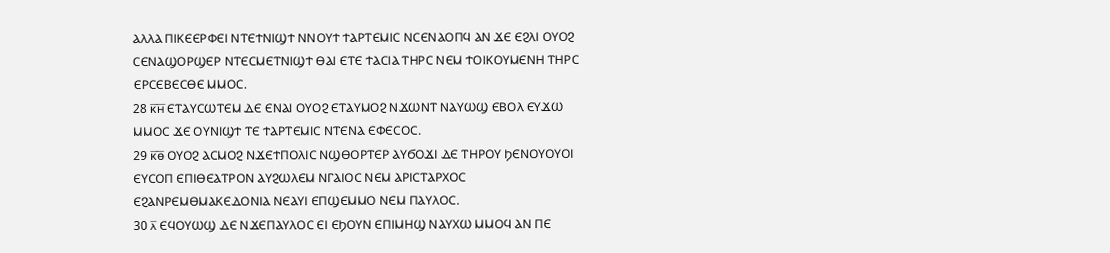ⲀⲖⲖⲀ ⲠⲒⲔⲈⲈⲢⲪⲈⲒ ⲚⲦⲈϮⲚⲒϢϮ ⲚⲚⲞⲨϮ ϮⲀⲢⲦⲈⲘⲒⲤ ⲚⲤⲈⲚⲀⲞⲠϤ ⲀⲚ ϪⲈ ⲈϨⲖⲒ ⲞⲨⲞϨ ⲤⲈⲚⲀϢⲞⲢϢⲈⲢ ⲚⲦⲈⲤⲘⲈⲦⲚⲒϢϮ ⲐⲀⲒ ⲈⲦⲈ ϮⲀⲤⲒⲀ ⲦⲎⲢⲤ ⲚⲈⲘ ϮⲞⲒⲔⲞⲨⲘⲈⲚⲎ ⲦⲎⲢⲤ ⲈⲢⲤⲈⲂⲈⲤⲐⲈ ⲘⲘⲞⲤ.
28 ⲕ̅ⲏ̅ ⲈⲦⲀⲨⲤⲰⲦⲈⲘ ⲆⲈ ⲈⲚⲀⲒ ⲞⲨⲞϨ ⲈⲦⲀⲨⲘⲞϨ ⲚϪⲰⲚⲦ ⲚⲀⲨⲰϢ ⲈⲂⲞⲖ ⲈⲨϪⲰ ⲘⲘⲞⲤ ϪⲈ ⲞⲨⲚⲒϢϮ ⲦⲈ ϮⲀⲢⲦⲈⲘⲒⲤ ⲚⲦⲈⲚⲀ ⲈⲪⲈⲤⲞⲤ.
29 ⲕ̅ⲑ̅ ⲞⲨⲞϨ ⲀⲤⲘⲞϨ ⲚϪⲈϮⲠⲞⲖⲒⲤ ⲚϢⲐⲞⲢⲦⲈⲢ ⲀⲨϬⲞϪⲒ ⲆⲈ ⲦⲎⲢⲞⲨ ϦⲈⲚⲞⲨⲞⲨⲞⲒ ⲈⲨⲤⲞⲠ ⲈⲠⲒⲐⲈⲀⲦⲢⲞⲚ ⲀⲨϨⲰⲖⲈⲘ ⲚⲄⲀⲒⲞⲤ ⲚⲈⲘ ⲀⲢⲒⲤⲦⲀⲢⲬⲞⲤ ⲈϨⲀⲚⲢⲈⲘⲐⲘⲀⲔⲈⲆⲞⲚⲒⲀ ⲚⲈⲀⲨⲒ ⲈⲠϢⲈⲘⲘⲞ ⲚⲈⲘ ⲠⲀⲨⲖⲞⲤ.
30 ⲗ̅ ⲈϤⲞⲨⲰϢ ⲆⲈ ⲚϪⲈⲠⲀⲨⲖⲞⲤ ⲈⲒ ⲈϦⲞⲨⲚ ⲈⲠⲒⲘⲎϢ ⲚⲀⲨⲬⲰ ⲘⲘⲞϤ ⲀⲚ ⲠⲈ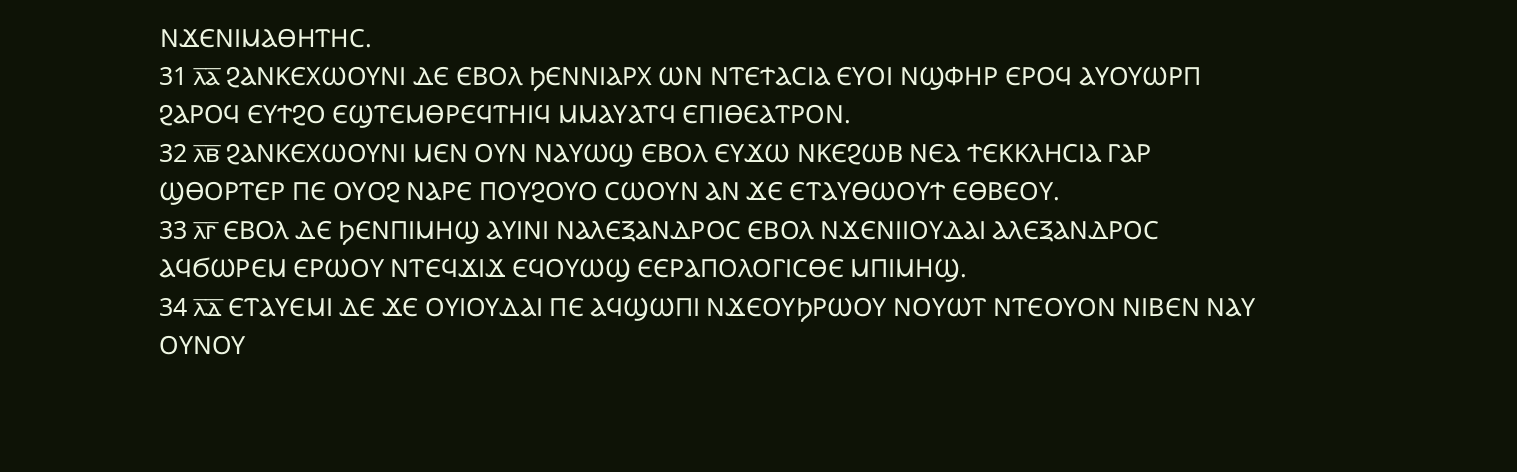ⲚϪⲈⲚⲒⲘⲀⲐⲎⲦⲎⲤ.
31 ⲗ̅ⲁ̅ ϨⲀⲚⲔⲈⲬⲰⲞⲨⲚⲒ ⲆⲈ ⲈⲂⲞⲖ ϦⲈⲚⲚⲒⲀⲢⲬ ⲰⲚ ⲚⲦⲈϮⲀⲤⲒⲀ ⲈⲨⲞⲒ ⲚϢⲪⲎⲢ ⲈⲢⲞϤ ⲀⲨⲞⲨⲰⲢⲠ ϨⲀⲢⲞϤ ⲈⲨϮϨⲞ ⲈϢⲦⲈⲘⲐⲢⲈϤⲦⲎⲒϤ ⲘⲘⲀⲨⲀⲦϤ ⲈⲠⲒⲐⲈⲀⲦⲢⲞⲚ.
32 ⲗ̅ⲃ̅ ϨⲀⲚⲔⲈⲬⲰⲞⲨⲚⲒ ⲘⲈⲚ ⲞⲨⲚ ⲚⲀⲨⲰϢ ⲈⲂⲞⲖ ⲈⲨϪⲰ ⲚⲔⲈϨⲰⲂ ⲚⲈⲀ ϮⲈⲔⲔⲖⲎⲤⲒⲀ ⲄⲀⲢ ϢⲐⲞⲢⲦⲈⲢ ⲠⲈ ⲞⲨⲞϨ ⲚⲀⲢⲈ ⲠⲞⲨϨⲞⲨⲞ ⲤⲰⲞⲨⲚ ⲀⲚ ϪⲈ ⲈⲦⲀⲨⲐⲰⲞⲨϮ ⲈⲐⲂⲈⲞⲨ.
33 ⲗ̅ⲅ̅ ⲈⲂⲞⲖ ⲆⲈ ϦⲈⲚⲠⲒⲘⲎϢ ⲀⲨⲒⲚⲒ ⲚⲀⲖⲈⲜⲀⲚⲆⲢⲞⲤ ⲈⲂⲞⲖ ⲚϪⲈⲚⲒⲒⲞⲨⲆⲀⲒ ⲀⲖⲈⲜⲀⲚⲆⲢⲞⲤ ⲀϤϬⲰⲢⲈⲘ ⲈⲢⲰⲞⲨ ⲚⲦⲈϤϪⲒϪ ⲈϤⲞⲨⲰϢ ⲈⲈⲢⲀⲠⲞⲖⲞⲄⲒⲤⲐⲈ ⲘⲠⲒⲘⲎϢ.
34 ⲗ̅ⲇ̅ ⲈⲦⲀⲨⲈⲘⲒ ⲆⲈ ϪⲈ ⲞⲨⲒⲞⲨⲆⲀⲒ ⲠⲈ ⲀϤϢⲰⲠⲒ ⲚϪⲈⲞⲨϦⲢⲰⲞⲨ ⲚⲞⲨⲰⲦ ⲚⲦⲈⲞⲨⲞⲚ ⲚⲒⲂⲈⲚ ⲚⲀⲨ ⲞⲨⲚⲞⲨ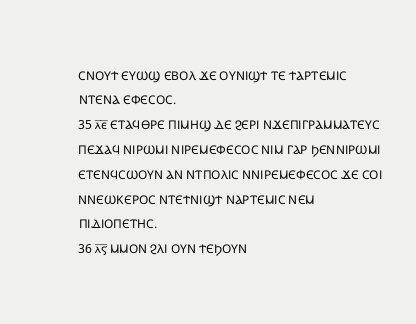ⲤⲚⲞⲨϮ ⲈⲨⲰϢ ⲈⲂⲞⲖ ϪⲈ ⲞⲨⲚⲒϢϮ ⲦⲈ ϮⲀⲢⲦⲈⲘⲒⲤ ⲚⲦⲈⲚⲀ ⲈⲪⲈⲤⲞⲤ.
35 ⲗ̅ⲉ̅ ⲈⲦⲀϤⲐⲢⲈ ⲠⲒⲘⲎϢ ⲆⲈ ϨⲈⲢⲒ ⲚϪⲈⲠⲒⲄⲢⲀⲘⲘⲀⲦⲈⲨⲤ ⲠⲈϪⲀϤ ⲚⲒⲢⲰⲘⲒ ⲚⲒⲢⲈⲘⲈⲪⲈⲤⲞⲤ ⲚⲒⲘ ⲄⲀⲢ ϦⲈⲚⲚⲒⲢⲰⲘⲒ ⲈⲦⲈⲚϤⲤⲰⲞⲨⲚ ⲀⲚ ⲚⲦⲠⲞⲖⲒⲤ ⲚⲚⲒⲢⲈⲘⲈⲪⲈⲤⲞⲤ ϪⲈ ⲤⲞⲒ ⲚⲚⲈⲰⲔⲈⲢⲞⲤ ⲚⲦⲈϮⲚⲒϢϮ ⲚⲀⲢⲦⲈⲘⲒⲤ ⲚⲈⲘ ⲠⲒⲆⲒⲞⲠⲈⲦⲎⲤ.
36 ⲗ̅ⲋ̅ ⲘⲘⲞⲚ ϨⲖⲒ ⲞⲨⲚ ϮⲈϦⲞⲨⲚ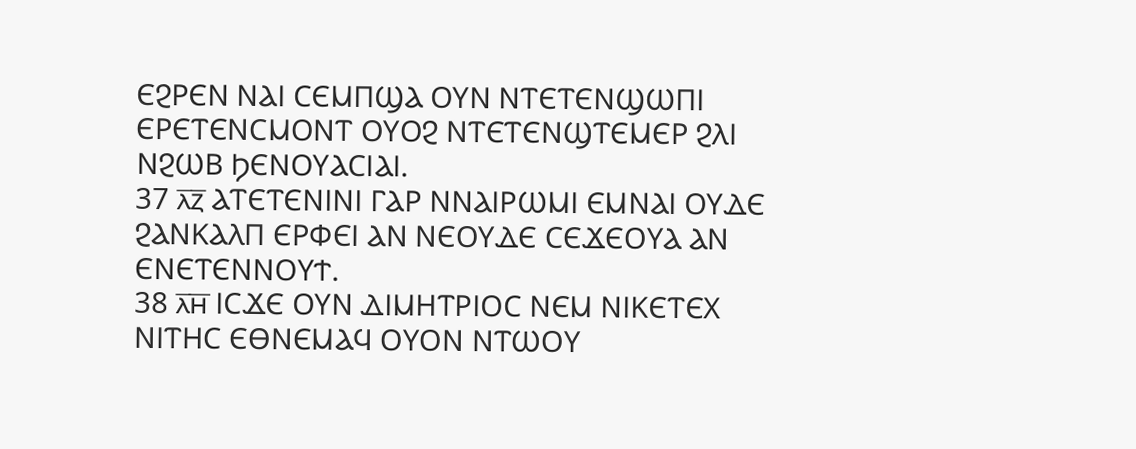ⲈϨⲢⲈⲚ ⲚⲀⲒ ⲤⲈⲘⲠϢⲀ ⲞⲨⲚ ⲚⲦⲈⲦⲈⲚϢⲰⲠⲒ ⲈⲢⲈⲦⲈⲚⲤⲘⲞⲚⲦ ⲞⲨⲞϨ ⲚⲦⲈⲦⲈⲚϢⲦⲈⲘⲈⲢ ϨⲖⲒ ⲚϨⲰⲂ ϦⲈⲚⲞⲨⲀⲤⲒⲀⲒ.
37 ⲗ̅ⲍ̅ ⲀⲦⲈⲦⲈⲚⲒⲚⲒ ⲄⲀⲢ ⲚⲚⲀⲒⲢⲰⲘⲒ ⲈⲘⲚⲀⲒ ⲞⲨⲆⲈ ϨⲀⲚⲔⲀⲖⲠ ⲈⲢⲪⲈⲒ ⲀⲚ ⲚⲈⲞⲨⲆⲈ ⲤⲈϪⲈⲞⲨⲀ ⲀⲚ ⲈⲚⲈⲦⲈⲚⲚⲞⲨϮ.
38 ⲗ̅ⲏ̅ ⲒⲤϪⲈ ⲞⲨⲚ ⲆⲒⲘⲎⲦⲢⲒⲞⲤ ⲚⲈⲘ ⲚⲒⲔⲈⲦⲈⲬ ⲚⲒⲦⲎⲤ ⲈⲐⲚⲈⲘⲀϤ ⲞⲨⲞⲚ ⲚⲦⲰⲞⲨ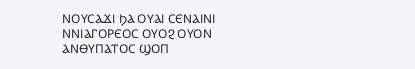ⲚⲞⲨⲤⲀϪⲒ ϦⲀ ⲞⲨⲀⲒ ⲤⲈⲚⲀⲒⲚⲒ ⲚⲚⲒⲀⲄⲞⲢⲈⲞⲤ ⲞⲨⲞϨ ⲞⲨⲞⲚ ⲀⲚⲐⲨⲠⲀⲦⲞⲤ ϢⲞⲠ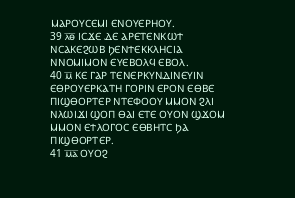ⲘⲀⲢⲞⲨⲤⲈⲘⲒ ⲈⲚⲞⲨⲈⲢⲎⲞⲨ.
39 ⲗ̅ⲑ̅ ⲒⲤϪⲈ ⲆⲈ ⲀⲢⲈⲦⲈⲚⲔⲰϮ ⲚⲤⲀⲔⲈϨⲰⲂ ϦⲈⲚϮⲈⲔⲔⲖⲎⲤⲒⲀ ⲚⲚⲞⲘⲒⲘⲞⲚ ⲈⲨⲈⲂⲞⲖϤ ⲈⲂⲞⲖ.
40 ⲙ̅ ⲔⲈ ⲄⲀⲢ ⲦⲈⲚⲈⲢⲔⲨⲚⲆⲒⲚⲈⲨⲒⲚ ⲈⲐⲢⲞⲨⲈⲢⲔⲀⲦⲎ ⲄⲞⲢⲒⲚ ⲈⲢⲞⲚ ⲈⲐⲂⲈ ⲠⲒϢⲐⲞⲢⲦⲈⲢ ⲚⲦⲈⲪⲞⲞⲨ ⲘⲘⲞⲚ ϨⲖⲒ ⲚⲖⲰⲒϪⲒ ϢⲞⲠ ⲐⲀⲒ ⲈⲦⲈ ⲞⲨⲞⲚ ϢϪⲞⲘ ⲘⲘⲞⲚ ⲈϮⲖⲞⲄⲞⲤ ⲈⲐⲂⲎⲦⲤ ϦⲀ ⲠⲒϢⲐⲞⲢⲦⲈⲢ.
41 ⲙ̅ⲁ̅ ⲞⲨⲞϨ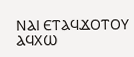ⲚⲀⲒ ⲈⲦⲀϤϪⲞⲦⲞⲨ ⲀϤⲬⲰ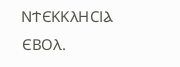ⲚϮⲈⲔⲔⲖⲎⲤⲒⲀ ⲈⲂⲞⲖ.